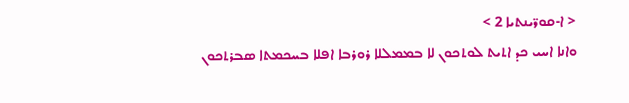< ܐ-ܩܘܪ̈ܝܢܬܝܐ 2 >
ܘܐܢܐ ܐܚܝ ܟܕ ܐܬܝܬ ܠܘܬܟܘܢ ܠܐ ܒܡܡܠܠܐ ܪܘܪܒܐ ܐܦܠܐ ܒܚܟܡܬܐ ܤܒܪܬܟܘܢ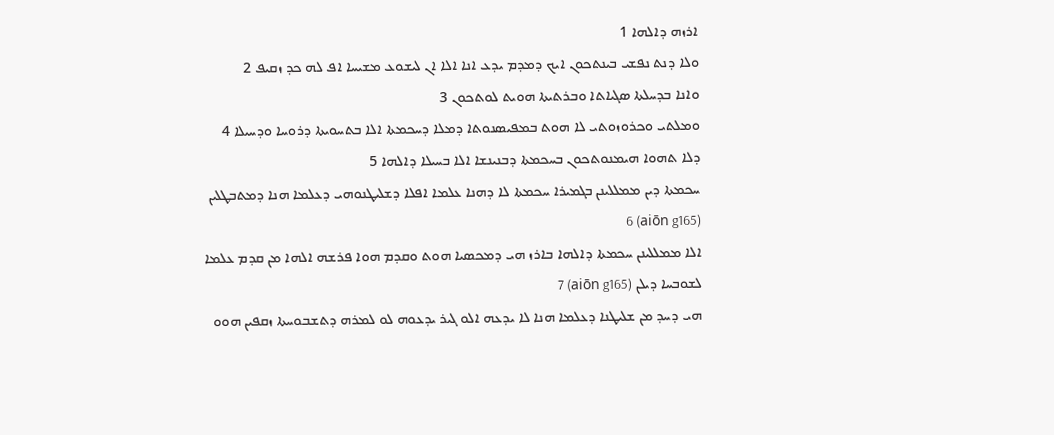ܐܪܙܗ ܕܐܠܗܐ 1
ܘܠܐ ܕܢܬ ܢܦܫܝ ܒܝܢܬܟܘܢ ܐܝܟ ܕܡܕܡ ܝܕܥ ܐܢܐ ܐܠܐ ܐܢ ܠܝܫܘܥ ܡܫܝܚܐ ܐܦ ܠܗ ܟܕ ܙܩܝܦ 2
ܘܐܢܐ ܒܕܚܠܬܐ ܤܓܝܐܬܐ ܘܒܪܬܝܬܐ ܗܘܝܬ ܠܘܬܟܘܢ 3
ܘܡܠܬܝ ܘܟܪܘܙܘܬܝ ܠܐ ܗܘܬ ܒܡܦܝܤܢܘܬܐ ܕܡܠܐ ܕܚܟܡܬܐ ܐܠܐ ܒܬܚܘܝܬܐ ܕܪܘܚܐ ܘܕܚܝܠܐ 4
ܕܠܐ ܬܗܘܐ ܗܝܡܢܘܬܟܘܢ ܒܚܟܡܬܐ ܕܒܢܝܢܫܐ ܐܠܐ ܒܚܝܠܐ ܕܐܠܗܐ 5
ܚܟܡܬܐ ܕܝܢ ܡܡܠܠܝܢܢ ܒܓܡܝܪܐ ܚܟܡܬܐ ܠܐ ܕܗܢܐ ܥܠܡܐ ܐܦܠܐ ܕܫܠܝܛܢܘܗܝ ܕܥܠܡܐ ܗܢܐ ܕܡܬܒܛܠܝܢ (aiōn g165) 6
ܐܠܐ ܡܡܠܠܝܢܢ ܚܟܡܬܐ ܕܐܠܗܐ ܒܐܪܙ ܗܝ ܕܡܟܤܝܐ ܗܘܬ ܘܩܕܡ ܗܘܐ ܦܪܫܗ ܐܠܗܐ ܡܢ ܩܕܡ ܥܠܡܐ ܠܫܘܒܚܐ ܕܝܠܢ (aiōn g165) 7
ܗܝ ܕܚܕ ܡܢ ܫܠܝܛܢܐ ܕܥܠܡܐ ܗܢܐ ܠܐ ܝܕܥܗ ܐܠܘ ܓܝܪ ܝܕܥܘܗ ܠܘ ܠܡܪܗ ܕܬܫܒܘܚܬܐ ܙܩܦܝܢ ܗܘܘ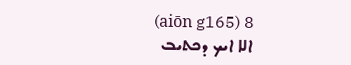(aiōn g165) 8
ܐܠܐ ܐܝܟ ܕܟܬܝܒ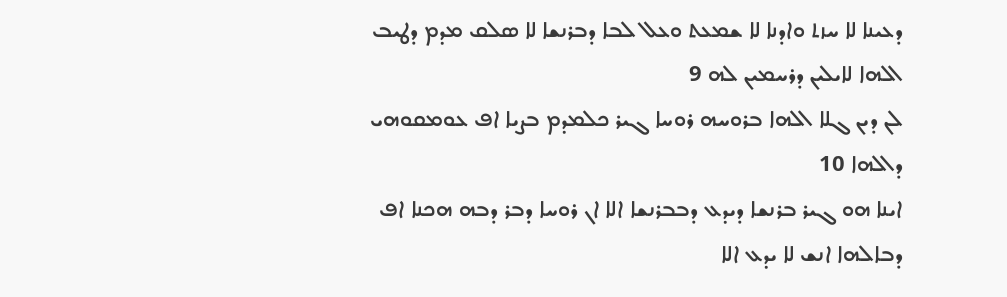ܕܥܝܢܐ ܠܐ ܚܙܬ ܘܐܕܢܐ ܠܐ ܫܡܥܬ ܘܥܠ ܠܒܐ ܕܒܪܢܫܐ ܠܐ ܤܠܩ ܡܕܡ ܕܛܝܒ ܐܠܗܐ ܠܐܝܠܝܢ ܕܪܚܡܝܢ ܠܗ 9
ܠܢ ܕܝܢ ܓܠܐ ܐܠܗܐ ܒܪܘܚܗ ܪܘܚܐ ܓܝܪ ܟܠܡܕܡ ܒܨܝܐ ܐܦ ܥܘܡܩܘܗܝ ܕܐܠܗܐ 10
ܐܝܢܐ ܗܘ ܓܝܪ ܒܪܢܫܐ ܕܝܕܥ ܕܒܒܪܢܫܐ ܐܠܐ ܐܢ ܪܘܚܐ ܕܒܪ ܕܒܗ ܗܟܢܐ ܐܦ ܕܒܐܠܗܐ ܐܢܫ ܠܐ ܝܕܥ ܐܠܐ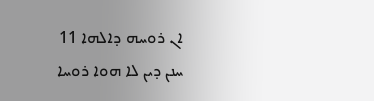ܐܢ ܪܘܚܗ ܕܐܠܗܐ 11
ܚܢܢ ܕܝܢ ܠܐ ܗܘܐ ܪܘܚܐ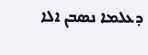ܕܥܠܡܐ ܢܤܒܢ ܐܠܐ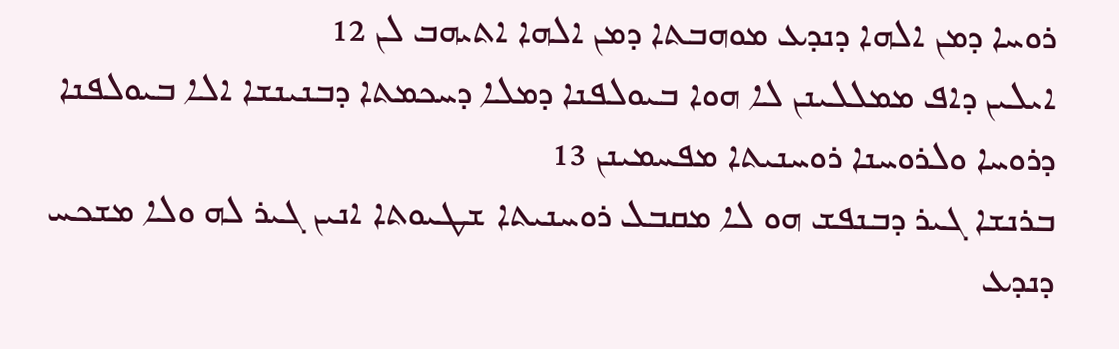ܪܘܚܐ ܕܡܢ ܐܠܗܐ ܕܢܕܥ ܡܘܗܒܬܐ ܕܡܢ ܐܠܗܐ ܐܬܝܗܒ ܠܢ 12
ܐܝܠܝܢ ܕܐܦ ܡܡܠܠܝܢܢ ܠܐ ܗܘܐ ܒܝܘܠܦܢܐ ܕܡܠܐ ܕܚܟܡܬܐ ܕܒܢܝܢܫܐ ܐܠܐ ܒܝܘܠܦܢܐ ܕܪܘܚܐ ܘܠܪܘܚܢܐ ܪܘܚܢܝܬܐ ܡܦܚܡܝܢܢ 13
ܒܪܢܫܐ ܓܝܪ ܕܒܢܦܫ ܗܘ ܠܐ ܡܩܒܠ ܪܘܚܢܝܬܐ ܫܛܝܘܬܐ ܐܢܝܢ ܓܝܪ ܠܗ ܘܠܐ ܡܫܟܚ ܕܢܕܥ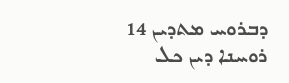ܕܒܪܘܚ ܡܬܕܝܢ 14
ܪܘܚܢܐ ܕܝܢ ܟܠ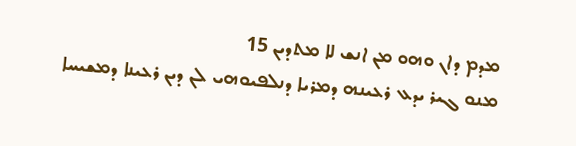ܡܕܡ ܕܐܢ ܘܗܘ ܡܢ ܐܢܫ ܠܐ ܡܬܕܝܢ 15
ܡܢܘ ܓܝܪ ܝܕܥ ܪܥܝܢܗ ܕܡܪܝܐ ܕܢܠܦܝܘܗܝ ܠܢ ܕܝܢ ܪܥܝܢܐ ܕܡܫܝܚܐ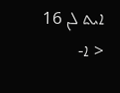ܐܝܬ ܠܢ 16
< ܐ-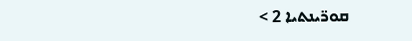ܩܘܪ̈ܝܢܬܝܐ 2 >